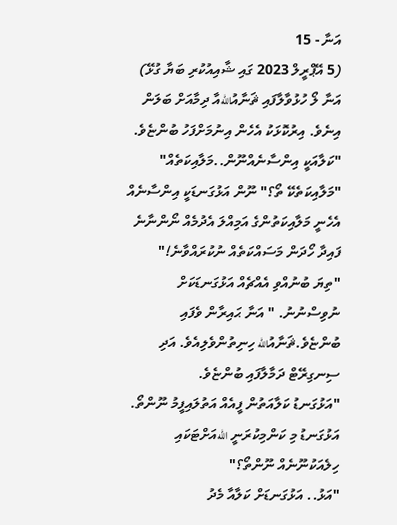އަނާ - 15
(5 އޭޕްރީލް 2023 ގައި ޝާއިއުކުރި ބަޔާ ގުޅޭ)
އަނާ ލޯ ހުޅުވާލާފައި ޘަނާއުاللهއާ ދިމާއަށް ބަލަން އިނެވެ. އިރުކޮޅަކު އެހެން އިނުމަށްފަހު ބުންޏެވެ.
"ކަލާއަކީ އިންސާނެއްނޫން..މަލާއިކަތެއް"
"މަލާއިކަތެކޭ ތޯ؟" ނޫން އަޅުގަނޑަކީ އިންސާނެއް އެހެނީ މަލާއިކަތުންގެ އަމިއްލަ އެދުމެއް ނޯންނާނެ ފައިދާ ހޯދަން މަސައްކަތެއް ނުކުރައްވާނެ!"
"ތިޔަ ބުނުއްވި އެއްޗެއް އަޅުގަނޑަކަށް ނުވިސްނުނު. " އަނާ ޙައިރާން ވެފައި ބުންޏެވެ.ޘަނާއުالله ހިނިތުންވެލިއެވެ. އަދި ސިނގިރޭޓް ދަމާލާފައި ބުންޏެވެ.
"އަޅުގަނޑު ކަލާއަތުން ފީއެއް އަތުލައިފީމު ނޫންތޯ. އަޅުގަނޑު މި ކަންމިކުރަނީ اللهއަށްޓަކައި ހިލެއަކުނޫނެއް ނޫންތޯ؟"
"އަޅު.. އަޅުގަނޑަށް ކަލާއާ މެދު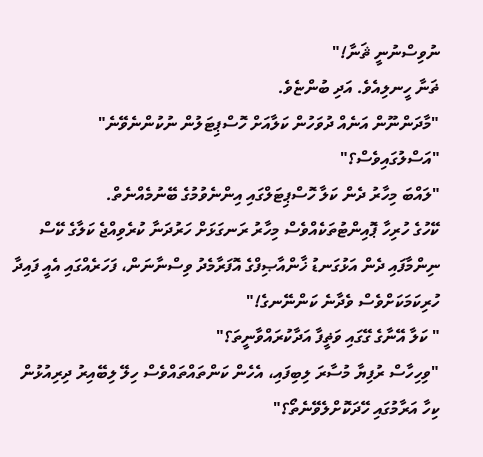ނުވިސްނުނީ ޘަނާ!"
ޡަނާ ހީނލިއެވެ. އަދި ބުންޏެވެ.
"މާދަންނޫން އަނެއް ދުވަހުން ކަލާއަށް ހޮސްޕިޓަލުން ނުކުންނެވޭނެ"
"އަސްލުގައިވެސް؟"
"ލައްބަ މިހާރު ދެން ކަލާ ހޮސްޕިޓަލްގައި އިންނެވުމުގެ ބޭނުމެއްނެތް.
ކޭހުގެ ހުރިހާ ޕޮއިންޓުތަކެއްވެސް މިހާރު ރަނގަޅަށް ހަރުދަނާ ކުރެވިއްޖެ ކަލާގެ ކޭސް ނިންމާފައި ދެން އަޅުގަނޑު ޚާންއާޞިފްގެ އޮފަރާމެދު ވިސްނާނަން، ފަހަރެއްގައި އެއީ ފައިދާ ހުރިކަމަކަށްވެސް ވެދާނެ ކަންނޭނގެ!"
" ކަލާ އޭނާގެ ގޭގައި ވަޡީފާ އަދާކުރައްވާނީތަ؟"
"ވިހިހާސް ރުފިޔާ މުސާރަ ލިބިފައި، އެހެން ކަންތައްތައްވެސް ހިލޭ ލިބޭއިރު ދިރިއުޅުން ކިހާ އަރާމުގައި ހޭދަކޮށްލެވޭނެތޯ؟"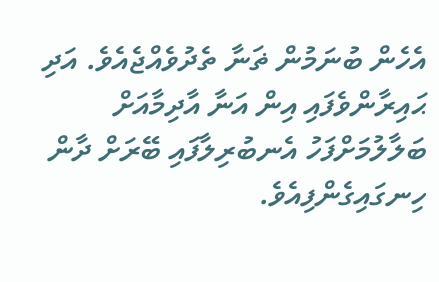އެހެން ބުނަމުން ޡަނާ ތެދުވެއްޖެއެވެ. އަދި ޙައިރާންވެފައި އިން އަނާ އާދިމާއަށް ބަލާލުމަށްފަހު އެނބުރިލާފައި ބޭރަށް ދާން ހިނގައިގެންފިއެވެ.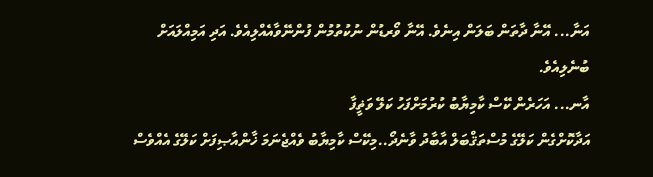އަނާ... އޭނާ ދާތަން ބަލަން އިނެވެ. އޭނާ ވޯރޑުން ނުކުތުމުން ފުންނޭވާއެއްލިއެވެ. އަދި އަމިއްލައަށް ބުނެލިއެވެ.
އާނ... އަހަރެން ކޭސް ކާމިޔާބު ކުރުމަށްފަހު ކަލޭ ވަޡީފާ
އަދާކޮށްގެން ކަލޭގެ މުސްތަޤްބަލް އާބާދު ވާނެދޯ..މިކޭސް ކާމިޔާބު ވެއްޖެނަމަ ޚާންއާޞިފަށް ކަލޭގެ އެއްވެސް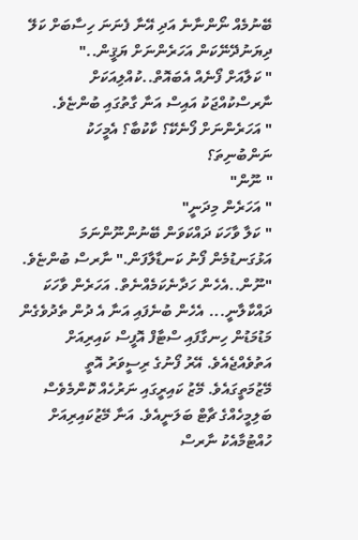ބޭނުމެއް ނޯންނާނެ އަދި އޭނާ ފެނަނަ ހިސާބަށް ކަލޭ ދިޔަނުދޭނޭކަން އަހަރެންނަށް ޔަޤީން.."
" ކަލާއަށް ފޯނެއް އެބައޮތް..ކުއްލިއަކަށް ނާރސްކުއްޖަކު އައިސް އަނާ ގާތުގައި ބުންޏެވެ.
" އަހަރެންނަށް ފޯނެކޭ؟ ކާކުބާ؟ އެމީހަކު ނަންބުނިތަ؟
" ނޫން"
" އަހަރެން މިދަނީ"
" ކަލާ ވާހަކަ ދައްކަވަން ބޭނުންނޫންނަމަ އަޅުގަނޑުމެން ފޯނު ކަނޑާލާފަން." ނާރސް ބުންޏެވެ.
"ނޫން..އެހެން ހަދާނެކަމެއްނެތް. އަހަރެން ވާހަކަ ދައްކާލާނީ... އެހެން ބުނެފައި އަނާ އެ ދުން ތެދުވެގެން މަޑުމަޑުން ހިނގާފައި ސްޓާފް އޮފީސް ކައިރިއަށް އަތުވެއްޖެއެވެ. އޭރު ފޯނުގެ ރިސީވަރު އޮތީ މޭޒުމަތީގައެވެ. މޭޒު ކައިރީގައި ނަރުހެއް ކޮންމެވެސް ބަލިމީހެއްގެ ޗާޓް ބަލަނީއެވެ. އަނާ މޭޒުކައިރިއަށް ހުއްޓުމާއެކު ނާރސް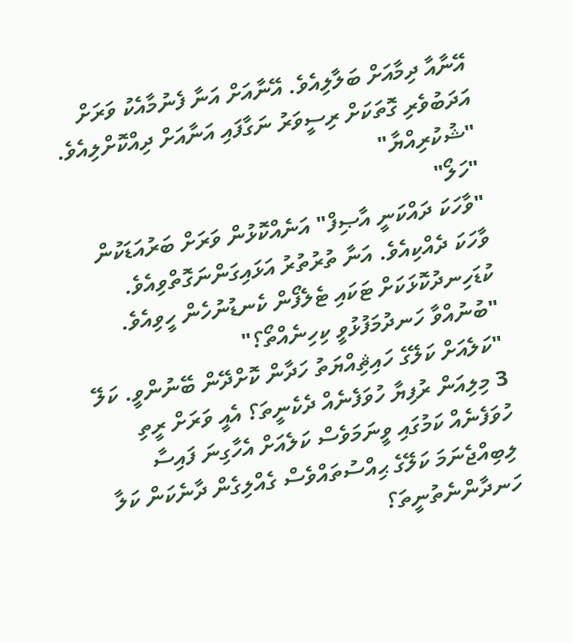އޭނާއާ ދިމާއަށް ބަލާލިއެވެ. އޭނާއަށް އަނާ ފެނުމާއެކު ވަރަށް އަދަބުވެރި ގޮތަކަށް ރިސީވަރު ނަގާފައި އަނާއަށް ދިއްކޮށްލިއެވެ.
"ޝުކުރިއްޔާ"
"ހަލޯ"
"ވާހަކަ ދައްކަނީ އާޞިފް" އަނެއްކޮޅުން ވަރަށް ބަރުއަޑަކުން ވާހަކަ ދެއްކިއެވެ. އަނާ ތުރުތުރު އަޅައިގަންނަގޮތްވިއެވެ.
ކުޑަހިނދުކޮޅަކަށް ޓަކައި ޓެލެފޯން ކެނޑުނުހެން ހީވިއެވެ.
"ބުނުއްވާ ހަނދުމަފުޅުވީ ކިހިނެއްތޯ؟"
"ކަލެއަށް ކަލޭގެ ހައިޘިއްޔަތު ހަދާން ކޮށްދޭން ބޭނުންވީ. ކަލޭ 3 މިލިއަން ރުފިޔާ ހުވަފެނެއް ދެކެނީތަ؟ އެއީ ވަރަށް ރީތި ހުވަފެނެއް ކަމުގައި ވީނަމަވެސް ކަލެއަށް އެހާގިނަ ފައިސާ ލިބިއްޖެނަމަ ކަލޭގެ ޙިއްސުތައްވެސް ގެއްލިގެން ދާނެކަން ކަލާ ހަނދާންނެތުނީތަ؟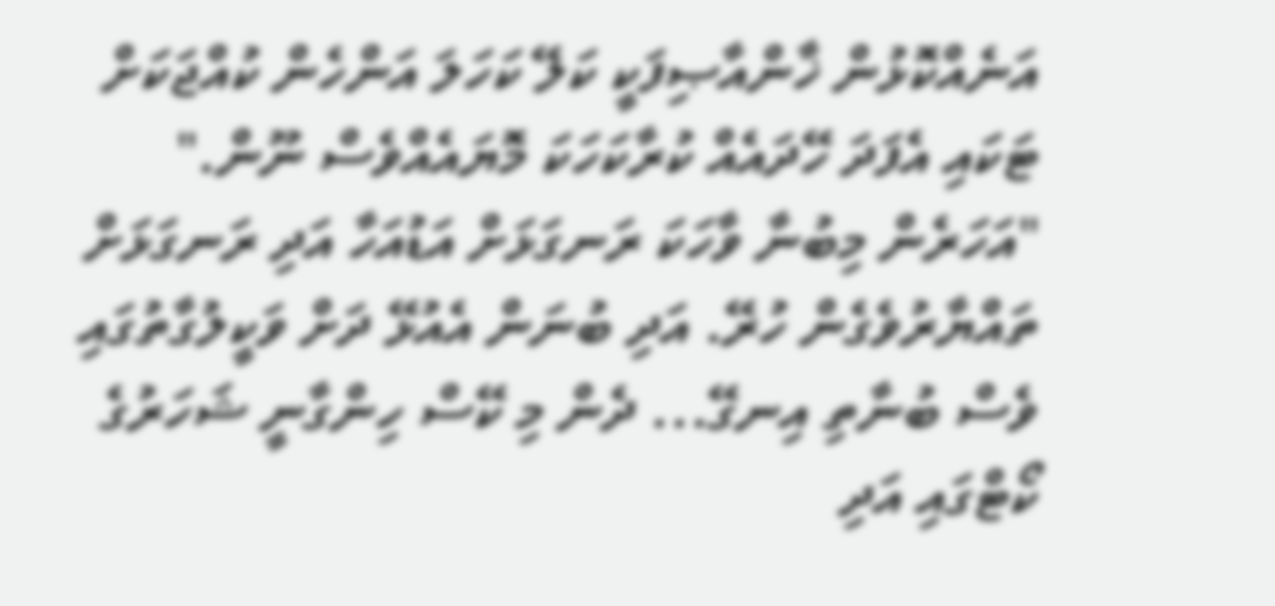އަނެއްކޮޅުން ޚާންއާޞިފަކީ ކަލޭ ކަހަލަ އަންހެން ކުއްޖަކަށް ޓަކައި އެފަދަ ހޭދައެއް ކުރާކަހަކަ މޮޔައެއްވެސް ނޫން."
"އަހަރެން މިބުނާ ވާހަކަ ރަނގަޅަށް އަޑުއަހާ އަދި ރަނގަޅަށް ތައްޔާރުވެގެން ހުރޭ. އަދި ބުނަން އެއުޅޭ ދަށް ވަކީލުގާތުގައި ވެސް ބުނާތި އިނގޭ... ދެން މި ކޭސް ހިންގާނީ ޝަހަރުގެ ކޯޓްގައި އަދި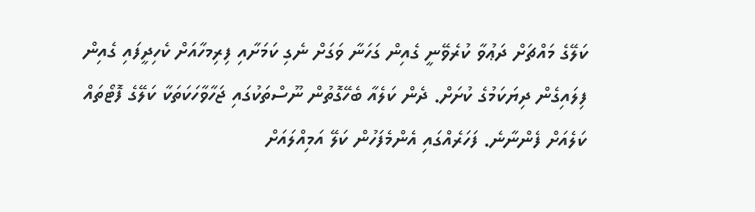ކަލޭގެ މައްޗަށް ދަޢުވާ ކުރެވޭނީ ގެއިން ގަހަނާ ވަގަށް ނެގި ކަމަށާއި ފިރިމހާއަށް ކެހިދީފައި ގެއިން ފިލައިގެން ދިޔަކަމުގެ ކުށަށް. ދެން ކަލެއާ ބެހޭގޮތުން ނޫސްތަކުގައި ޖަހާވާހަކަތަކާ ކަލޭގެ ފޮޓޯތައް ކަލެއަށް ފެންނާނެ. ފަހަރެއްގައި އެންމެފަހުން ކަލޭ އަމިއްލައަށް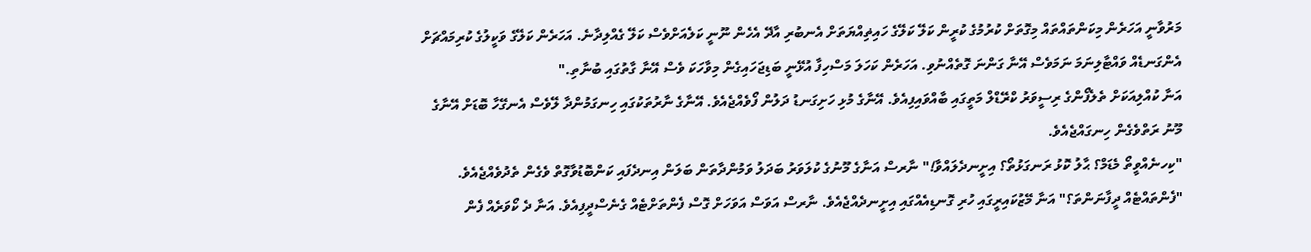މަރުވާނީ އަހަރެން މިކަންތައްތައް މިގޮތަށް ކުރުމުގެ ކުރީން ކަލޭ ކަލޭގެ ހައިޡިއްޔަތަށް އެނބުރި އާދޭ އެހެން ނޫނީ ކަލެއަށްވެސް ކަލޭ ގެއްލިދާނެ. އަހަރެން ކަލޭގެ ވަކީލުގެ ކުރިމައްޗަށް އެންގަނޑެއް ވައްޓާލިނަމަ ނަމަވެސް އޭނާ ގަންނަ ގޮތެއްނުވި. އަހަރެން ކަހަލަ މަސްހިފާ އުޅޭނީ ބަޑިޖަހައިގެން މިވާހަކަ ވެސް އޭނާ ގާތުގައި ބުނާތި."
އަނާ ކުއްލިއަކަށް ތެލެފޯންގެ ރިސީވަރު ކްރޭޑްލް މަތީގައި ބާއްވައިފިއެވެ. އޭނާގެ މުޅި ހަށިގަނޑު ދަލުން ފޯވެއްޖެއެވެ. އޭނާގެ ނާރުތަކުގައި ހިނގަމުންދާ ލޭވެސް އެނގޭހާ ބޮޑަށް އޭނާގެ މޫނު ރަތްވެގެން ހިނގައްޖެއެވެ.
"ކިހނެއްވީތޯ މެޑަމް؟ ޙާލު ކޮޅު ރަނގަޅުތޯ؟ އިށީނދެލައްވާ!" ނާރސް އަނާގެ މޫނުގެ ކުލަވަރު ބަދަލު ވަމުންދާތަން ބަލަން އިނދެފައި ކަންބޮޑުވާގޮތް ވެގެން ތެދުވެއްޖެއެވެ.
"ފެންތައްޓެއް ދީފާނަންތަ؟" އަނާ މޭޒުކައިރީގައި ހުރި ގޮނޑިއެއްގައި އިށީނދެއްޖެއެވެ. ނާރސް އަވަސް އަވަހަށް ގޮސް ފެންތަށްޓެއް ގެނެސްދީފިއެވެ. އަނާ ދެ ކޯވަރެއް ފެން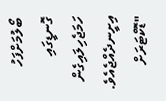ބޯލުމަށްފަހު ގޮނޑީގައި ހަމަޖެހިލައިގެން އިށީނދެއްޖެއެވެ.
"ޑޮކްޓަރަށް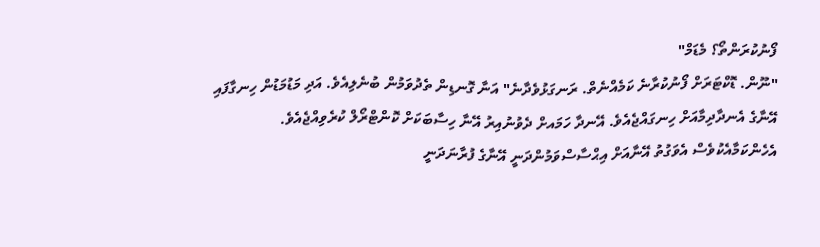ފޯނުކުރަންތޯ؟ މެޑަމް"
"ނޫން. ޑޮކްޓަރަށް ފޯނުކުރާނެ ކަމެއްނެތް. ރަނގަޅުވެދާނެ" އަނާ ގޮނޑިން ތެދުވަމުން ބުނެލިއެވެ. އަދި މަޑުމަޑުން ހިނގާފައި އޭނާގެ އެނދާދިމާއަށް ހިނގައްޖެއެވެ. އޭނދާ ހަމައށް ދެވުނުއިރު އޭނާ ހިސާބަކަށް ކޮންޓްރޯލް ކުރެވިއްޖެއެވެ. އެހެންކަމާއެކުވެސް އެވަގުތު އޭނާއަށް އިޙްސާސްވަމުންދަނީ އޭނާގެ ފުރާނަދަނީ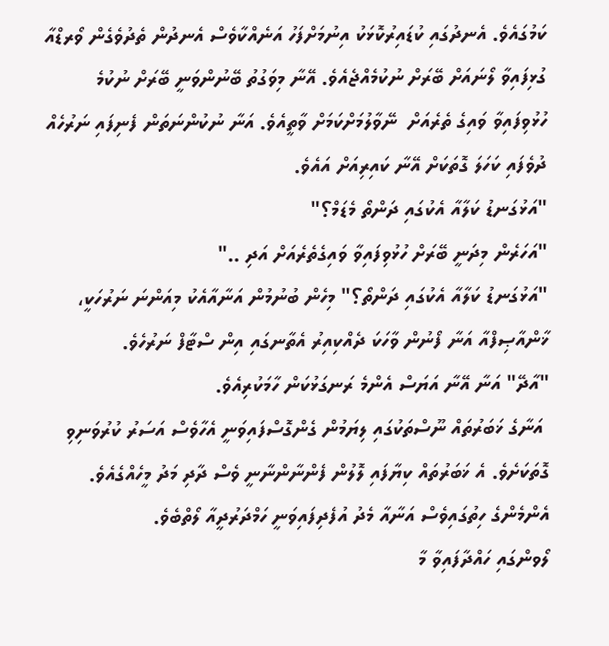ކަމުގައެވެ. އެނދުގައި ކުޑައިރުކޮޅަކު އިނުމަށްފަހު އަނެއްކާވެސް އެނދުން ތެދުވެގެން ވޯރޑްއާ ގުޅިފައިވާ ލޯނައަށް ބޭރަށް ނުކުމެއްޖެއެވެ. އޭނާ މިވަގުތު ބޭނުންވަނީ ބޭރަށް ނުކުމެ ހުޅުވިފައިވާ ވައިގެ ތެރެއަށް  ނޭވާލުމަށްކަމަށް ވާތީއެވެ. އަނާ ނުކުންނަތަން ފެނިފައި ނަރުހެއް ދުވެފައި ކަހަލަ ގޮތަކަށް އޭނާ ކައިރިއަށް އައެވެ.
"އަޅުގަނޑު ކަލާއާ އެކުގައި ދަންތޯ މެޑަމް؟"
"އަހަރެން މިދަނީ ބޭރަށް ހުޅުވިފައިވާ ވައިގެތެރެއަށް އަދި .."
"އަޅުގަނޑު ކަލާއާ އެކުގައި ދަންތޯ؟" މިހެން ބުނުމުން އަނާއާއެކު މިއަންނަ ނަރުހަކީ، ޚާންއާޞިފްއާ އަނާ ފޯނުން ވާހަކަ ދެއްކިއިރު އެތާނގައި އިން ސްޓާފް ނަރުހެވެ.
"އާދޭ" އަނާ އޭނާ އަޔަސް އެންމެ ރަނގަޅުކަން ހާމަކުރިއެވެ.
 އަނާގެ ޚަބަރުތައް ނޫސްތަކުގައި ލިޔަމުން ގެންގޮސްފައިވަނީ އެހާވެސް އަސަރު ކުރުވަނިވި ގޮތަކަށެވެ. އެ ޚަބަރުތައް ކިޔާފައި ލޮލުން ފެންނާންނާނީ ވެސް ދާދި މަދު މީހެއްގެއެވެ. އެންމެންގެ ހިތުގައިވެސް އަނާއާ މެދު އުފެދިފައިވަނީ ހަމްދަރުދީއާ ލޯތްބެވެ.
ލޯވންގައި ހައްދާފައިވާ މާ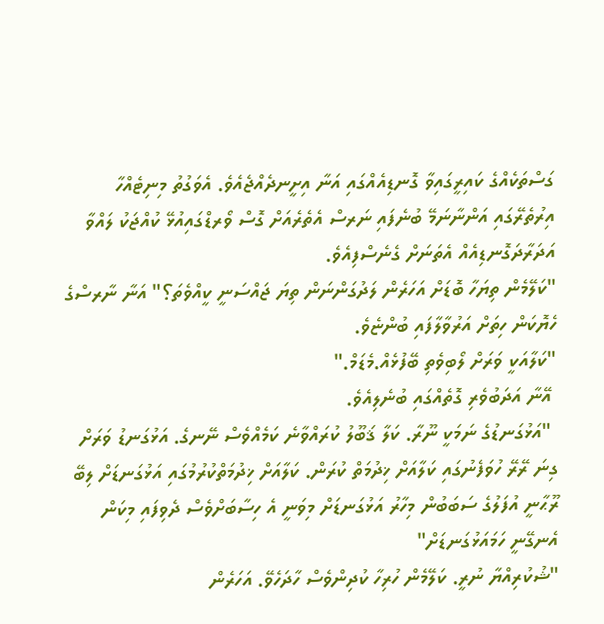ގަސްތަކެއްގެ ކައިރީގައިވާ ގޮނޑިއެއްގައި އަނާ އިށީނދެއްޖެއެވެ. އެވަގުތު މިނިޓެއްހާ އިރުތެރޭގައި އަންނާނަމޭ ބުނެފައި ނަރސް އެތެރެއަށް ގޮސް ވޯރޑްގައިއުޅޭ ކުއްޖަކު ލައްވާ އަދަރާދަގޮނޑިއެއް އެތަނަށް ގެނެސްފިއެވެ.
"ކަލޭމެން ތިޔަހާ ބޮޑަށް އަހަރެން ލަދުގަންނަން ތިޔަ ޖައްސަނީ ކީއްވެތަ؟" އަނާ ނާރސްގެ ހެޔޮކަން ހިތަށް އަރުވާލާފައި ބުންޏެވެ.
"ކަލާއަކީ ވަރަށް ލޯބިވެތި ބޭފުޅެއް.މެޑަމް."
 އޭނާ އަދަބުވެރި ގޮތެއްގައި ބުނެލިއެވެ.
 "އަޅުގަނޑުގެ ނަމަކީ ނޫރާ. ކަލާ ޤަބޫލު ކުރައްވާނެ ކަމެއްވެސް ނޭނގެ. އަޅުގަނޑު ވަރަށް ގިނަ ރޭރޭ ހުވަފެނުގައި ކަލާއަށް ޚިދުމަތް ކުރަން. ކަލާއަށް ޚިދުމަތްކުރުމުގައި އަޅުގަނޑަށް ލިބޭ ރޫޙާނީ އުފަލުގެ ސަބަބުން މިހާރު އަޅުގަނޑަށް މިވަނީ އެ ހިސާބަށްވެސް ދެވިފައި މިކަން އެނގޭނީ ހަމައަޅުގަނޑަށް"
"ޝުކުރިއްޔާ ނުރީ. ކަލޭމެން ހުރިހާ ކުދިންވެސް ހާދަހެވޭ. އަހަރެން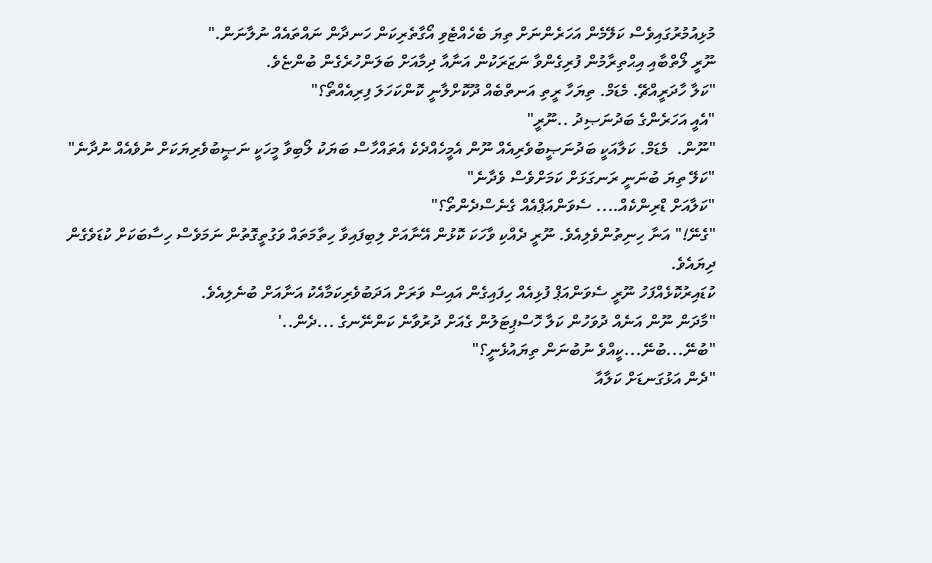މުޅިއުމުރުގައިވެސް ކަލޭމެން އަހަރެންނަށް ތިޔަ ބެހެއްޓެވި އޯގާތެރިކަން ހަނދާން ނައްތައެއް ނުލާނަން."
ނޫރީ ލޯތްބާއި އިޙްތިރާމުން ފުރިގެންވާ ނަޒަރަކުން އަނާއާ ދިމާއަށް ބަލަންހުރެގެން ބުންޏެވެ.
"ކަލާ ހާދަރީއްޗޭ. މެޑަމް. ތިޔަހާ ރީތި އަނތްބެއް ދޫކޮށްލާނީ ކޮންކަހަލަ ފިރިއެއްތޯ؟"
"އެއީ އަހަރެންގެ ބަދުނަޞިދު ..ނޫރީ"
"ނޫން.  މެޑަމް. ކަލާއަކީ ބަދުނަޞީބުވެރިއެއް ނޫން އެމީހެއްދެކެ އެތައްހާސް ބަޔަކު ލޯބިވާ މީހަކީ ނަޞީބުވެރިޔަކަށް ނުވެއެއް ނުދާނެ"
"ކަލޭ ތިޔަ ބުނަނީ ރަނގަޅަށް ކަމަށްވެސް ވެދާނެ"
"ކަލާއަށް ޑްރިންކެއް.... ސެވަންއަޕްއެއް ގެނެސްދެންތޯ؟"
"ގެނޭ!" އަނާ ހިނިތުންވެލިއެވެ. ނޫރީ ދެއްކި ވާހަކަ ކޮޅުން އޭނާއަށް ލިބިފައިވާ ހިތާމަތައް ވަގުތީގޮތުން ނަމަވެސް ހިސާބަކަށް ކުޑަވެގެން ދިޔައެވެ.
ކުޑައިރުކޮޅެއްފަހު ނޫރީ ސެވަންއަޕް ފުޅިއެއް ހިފައިގެން އައިސް ވަރަށް އަދަބުވެރިކަމާއެކު އަނާއަށް ބުނެލިއެވެ.
"މާދަން ނޫން އަނެއް ދުވަހުން ކަލާ ހޮސްޕިޓަލުން ގެއަށް ދުރުވާނެ ކަންނޭނގެ ...ދެން..'
"ބުނޭ...ބުނޭ...ކީއްވެ ނުބުނަން ތިޔައުޅެނީ؟"
"ދެން އަޅުގަނޑަށް ކަލާއާ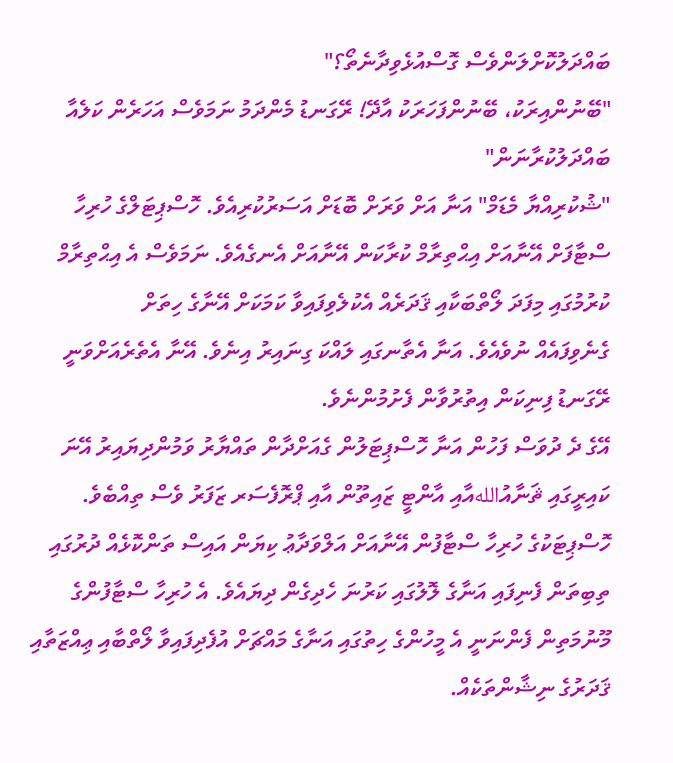ބައްދަލުކޮށްލަންވެސް ގޮސްއުޅެވިދާނެތޯ؟"
"ބޭނުންއިރަކު، ބޭނުންފަހަރަކު އާދޭ! ރޭގަނޑު މެންދަމު ނަމަވެސް އަހަރެން ކަލެއާ ބައްދަލުކުރާނަން"
"ޝުކުރިއްޔާ މެޑަމް" އަނާ އަށް ވަރަށް ބޮޑަށް އަސަރުކުރިއެވެ. ހޮސްޕިޓަލްގެ ހުރިހާ ސްޓާފަށް އޭނާއަށް އިޙްތިރާމް ކުރާކަން އޭނާއަށް އެނގެއެވެ. ނަމަވެސް އެ އިޙްތިރާމް ކުރުމުގައި މިފަދަ ލޯތްބަކާއި ޤަދަރެއް އެކުލެވިފައިވާ ކަމަކަށް އޭނާގެ ހިތަށް
ގެނެވިފައެއް ނުވެއެވެ. އަނާ އެތާނގައި ލައްކަ ގިނައިރު އިނެވެ. އޭނާ އެތެރެއަށްވަނީ ރޭގަނޑު ފިނިކަން އިތުރުވާން ފެށުމުންނެވެ.
އޭގެ ދެ ދުވަސް ފަހުން އަނާ ހޮސްޕިޓަލުން ގެއަށްދާން ތައްޔާރު ވަމުންދިޔައިރު އޭނަ ކައިރީގައި ޘަނާއުاللهއާއި އާންޓީ ޒައިތޫން އާއި ޕްރޮފެސަރ ޒަފަރު ވެސް ތިއްބެވެ. ހޮސްޕިޓަކުގެ ހުރިހާ ސްޓާފުން އޭނާއަށް އަލްވަދާޢު ކިޔަން އައިސް ތަންކޮޅެއް ދުރުގައި ތިބިތަން ފެނިފައި އަނާގެ ލޮލުގައި ކަރުނަ ހެދިގެން ދިޔައެވެ. އެ ހުރިހާ ސްޓާފުންގެ މޫނުމަތިން ފެންނަނީ އެ މީހުންގެ ހިތުގައި އަނާގެ މައްޗަށް އުފެދިފައިވާ ލޯތްބާއި ޢިއްޒަތާއި ޤަދަރުގެ ނިޝާންތަކެއް.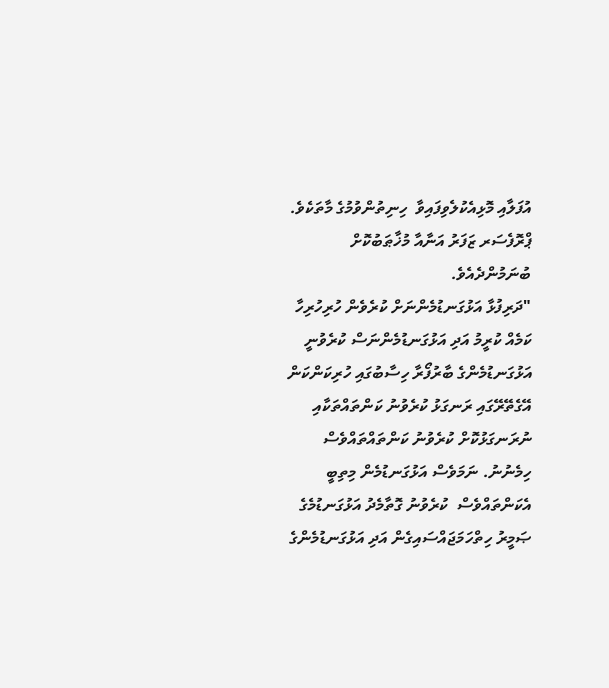އުފަލާއި މޮޅިއެކުލެވިފައިވާ  ހިނިތުންވުމުގެ މާތަކެވެ.
ޕްރޮފެސަރ ޒަފަރު އަނާއާ މުޚާޠަބުކޮށް ބުނަމުންދެއެވެ.
"ދަރިފުޅާ އަޅުގަނޑުމެންނަށް ކުރެވެން ހުރިހުރިހާ ކަމެއް ކުރީމު އަދި އަޅުގަނޑުމެންނަސް ކުރެވުނީ އަޅުގަނޑުމެންގެ ބާރުފޯރާ ހިސާބުގައި ހުރިކަންކަން އޭގެތޭރޭގައި ރަނގަޅު ކުރެވުނު ކަންތައްތަކާއި ނުރަނގަޅުކޮށް ކުރެވުނު ކަންތައްތައްވެސް ހިމެނުނު. ނަމަވެސް އަޅުގަނޑުމެން މިތިބީ އެކަންތައްވެސް  ކުރެވުނު ގޮތާމެދު އަޅުގަނޑުމެގެ ޞަމީރު ހިތްހަމަޖައްސައިގެން އަދި އަޅުގަނޑުމެންގެ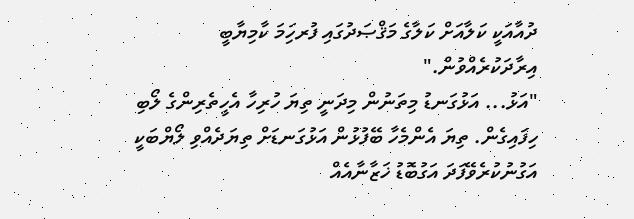ދުއާއަކީ ކަލާއަށް ކަލާގެ މަޤްޞަދުގައި ފުރހިަމަ ކާމިޔާބީ އިރާދަކުރެއްވުން."
"އަޅު... އަޅުގަނޑު މިތަނުން މިދަނީ ތިޔަ ހުރިހާ އެހީތެރިންގެ ލޯބި ހިފައިގެން. ތިޔަ އެންމެހާ ބޭފުޅުން އަޅުގަނޑަށް ތިޔަދެއްވި ލޯޔްބަކީ އަގުނުކުރެވޭފަދަ އަގުބޮޑު ޚަޒާނާއެއް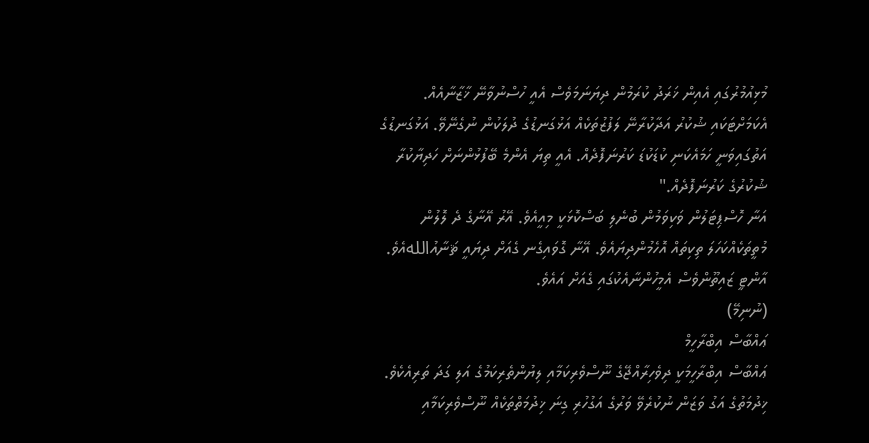މުޅިއުމުރުގައި އެއިން ޚަރަދު ކުރަމުން ދިޔަނަމަވެސް އެއީ ހުސްނުވާނޭ ޚާޒާނާއެއް. އެކަމަށްޓަކައި ޝުކުރު އަދާކުރާނޭ ލަފުޒުތަކެއް އަޅުގަނޑުގެ ދުލަކުން ނުގެނޭވޭ. އަޅުގަނޑުގެ އަތުގައިވަނީ ހަމައެކަނި ކުޑަކުޑަ ކަރުނަފޮދެއް. އެއީ ތިޔަ އެންމެ ބޭފުޅުންނަށް ހަދިޔާކުރާ ޝުކުރުގެ ކަރުނަފޮދެއް."
އަނާ ހޮސްޕިޓަލުން ވަކިވަމުން ބުނެލި ބަސްކޮޅަކީ މިއީއެވެ. އޭރު އޭނާގެ ދެ ލޮލުން މުތީތަކެއްކަހަލަ ތިކިތައް އޮހެމުންދިޔައެވެ. އޭނާ ގޮވައިގެނ ގެއަށް ދިޔައީ ޘަނާއުاللهއެވެ. އާންޓީ ޒައިތޫންވެސް އެމީހުންނާއެކުގައި ގެއަށް އައެވެ.
(ނުނިމޭ)
ޢައްބާސް އިބްރާހީމް
ޢައްބާސް އިބްރާހީމަކީ ދިވެހިރާއްޖޭގެ ނޫސްވެރިކަމާއި ލިޔުންތެރިކަމުގެ އަލި ގަދަ ތަރިއެކެވެ. ޚިދުމަތުގެ އަގު ވަޒަން ނުކުރެވޭ ވަރުގެ އަގުހުރި ގިނަ ޚިދުމަތްތަކެއް ނޫސްވެރިކަމާއި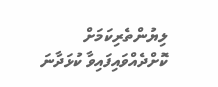ލިޔުންތެރިކަމަށް ކޮށްދެއްވައިފައިވާ ކުޅަދާނަ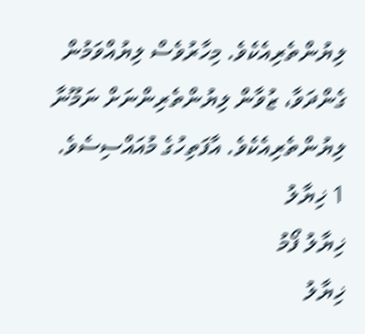ލިޔުންތެރިއެކެވެ. މިހާރުވެސް ލިޔުއްވަމުން ގެންދަވާ، ޒުވާން ލިޔުންތެރިންނަށް ނަމޫނާ ލިޔުންތެރިއެކެވެ. އާފަތިހުގެ މުއައްސިސެވެ.
1 ޚިޔާލު
ޚިޔާލު ފޯމު
ޚިޔާލު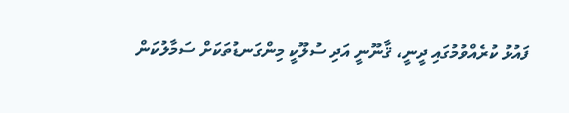ފައުޅު ކުރެއްވުމުގައި ދީނީ، ޤާނޫނީ އަދި ސުލޫކީ މިންގަނޑުތަކަށް ސަމާލުކަން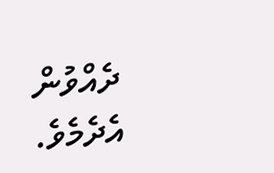ދެއްވުން އެދެމެވެ.